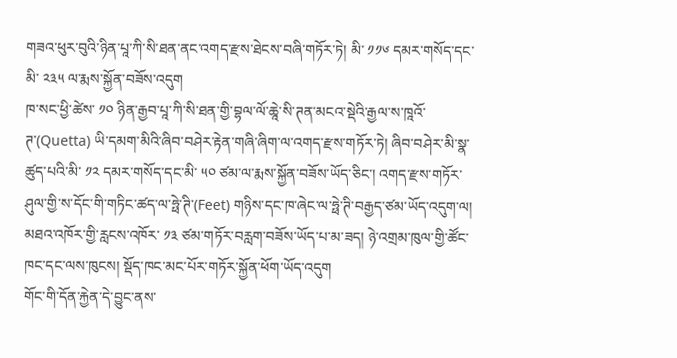གཟའ་ཕུར་བུའི་ཉིན་པཱ་ཀི་སི་ཐན་ནང་འགད་རྫས་ཐེངས་བཞི་གཏོར་ཏེ། མི་ ༡༡༦ དམར་གསོད་དང་མི་ ༢༣༥ ལ་རྨས་སྐྱོན་བཟོས་འདུག
ཁ་སང་ཕྱི་ཚེས་ ༡༠ ཉིན་རྒྱབ་པཱ་ཀི་སི་ཐན་གྱི་བྷལ་ལོ་ཆཱེ་སི་ཊན་མངའ་སྡེའི་རྒྱལ་ས་ཁཱའོ་ཊ་(Quetta) ཡི་དམག་མིའི་ཞིབ་བཤེར་རྟེན་གཞི་ཞིག་ལ་འགད་རྫས་གཏོར་ཏེ། ཞིབ་བཤེར་མི་སྣ་ཚུད་པའི་མི་ ༡༢ དམར་གསོད་དང་མི་ ༥༠ ཙམ་ལ་རྨས་སྐྱོན་བཟོས་ཡོད་ཅིང་། འགད་རྫས་གཏོར་ཤུལ་གྱི་ས་དོང་གི་གཏིང་ཚད་ལ་ཧྥེ་ཊི་(Feet) གཉིས་དང་ཁ་ཞེང་ལ་ཧྥེ་ཊི་བརྒྱད་ཙམ་ཡོད་འདུག་ལ། མཐའ་འཁོར་གྱི་རླངས་འཁོར་ ༡༣ ཙམ་གཏོར་བརླག་བཟོས་ཡོད་པ་མ་ཟད། ཉེ་འགྲམ་ཁུལ་གྱི་ཚོང་ཁང་དང་ལས་ཁུངས། སྡོད་ཁང་མང་པོར་གཏོར་སྐྱོན་ཕོག་ཡོད་འདུག
གོང་གི་དོན་རྐྱེན་དེ་བྱུང་ནས་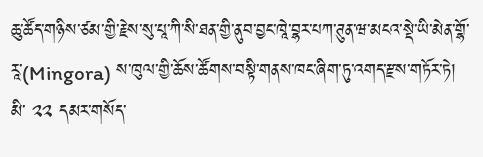ཆུ་ཚོད་གཉིས་ཙམ་གྱི་རྗེས་སུ་པཱ་ཀི་སི་ཐན་གྱི་ནུབ་བྱང་ཁཱེ་བྷར་པཀ་ཊུན་ཝ་མངའ་སྡེ་ཡི་མེན་གྷོ་རཱ་(Mingora) ས་ཁུལ་གྱི་ཆོས་ཚོགས་བསྟི་གནས་ཁང་ཞིག་ཏུ་འགད་རྫས་གཏོར་ཏེ། མི་ ༢༢ དམར་གསོད་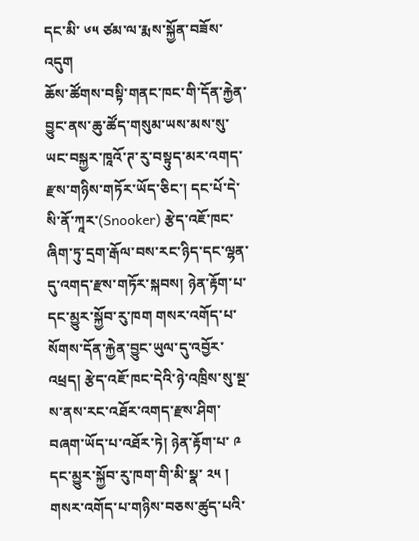དང་མི་ ༦༥ ཙམ་ལ་རྨས་སྐྱོན་བཟོས་འདུག
ཆོས་ཚོགས་བསྟི་གནང་ཁང་གི་དོན་རྐྱེན་བྱུང་ནས་ཆུ་ཚོད་གསུམ་ཡས་མས་སུ་ཡང་བསྐྱར་ཁཱའོ་ཊ་རུ་བསྟུད་མར་འགད་རྫས་གཉིས་གཏོར་ཡོད་ཅིང་། དང་པོ་དེ་སི་ནོ་ཀཱར་(Snooker) རྩེད་འཇོ་ཁང་ཞིག་ཏུ་དྲག་རྒོལ་བས་རང་ཉིད་དང་ལྷན་དུ་འགད་རྫས་གཏོར་སྐབས། ཉེན་རྟོག་པ་དང་མྱུར་སྐྱོབ་རུ་ཁག གསར་འགོད་པ་སོགས་དོན་རྐྱེན་བྱུང་ཡུལ་དུ་འབྱོར་འཕྲད། རྩེད་འཇོ་ཁང་དེའི་ཉེ་འཁྲིས་སུ་སྔ་ས་ནས་རང་འཐོར་འགད་རྫས་ཤིག་བཞག་ཡོད་པ་འཐོར་ཏེ། ཉེན་རྟོག་པ་ ༩ དང་མྱུར་སྐྱོབ་རུ་ཁག་གི་མི་སྣ་ ༢༥ ། གསར་འགོད་པ་གཉིས་བཅས་ཚུད་པའི་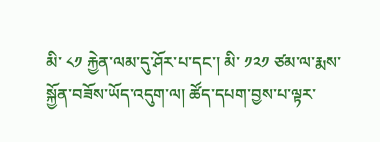མི་ ༨༡ རྐྱེན་ལམ་དུ་ཤོར་པ་དང་། མི་ ༡༢༡ ཙམ་ལ་རྨས་སྐྱོན་བཟོས་ཡོད་འདུག་ལ། ཚོད་དཔག་བྱས་པ་ལྟར་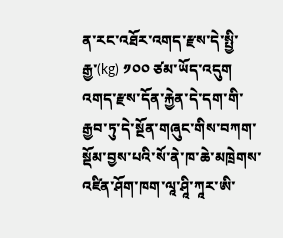ན་རང་འཐོར་འགད་རྫས་དེ་སྤྱི་རྒྱ་(kg) ༡༠༠ ཙམ་ཡོད་འདུག
འགད་རྫས་དོན་རྐྱེན་དེ་དག་གི་རྒྱབ་ཏུ་དེ་སྔོན་གཞུང་གིས་བཀག་སྡོམ་བྱས་པའི་སོ་ནེ་ཁ་ཆེ་མཁྲེགས་འཛིན་ཤོག་ཁག་ལཱ་ཤཱི་ཀཱར་ཨི་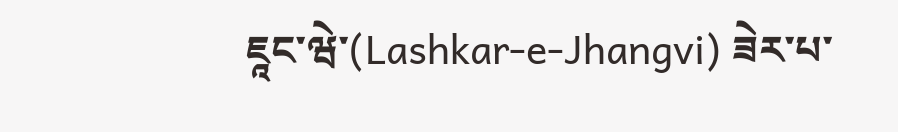ཇཱང་ཝེ་(Lashkar-e-Jhangvi) ཟེར་པ་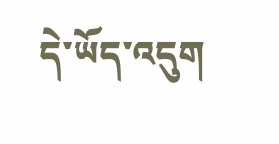དེ་ཡོད་འདུག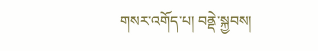གསར་འགོད་པ། བནྡེ་སྐྱབས།